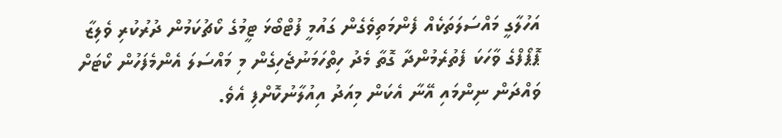އަހުލާގީ މައްސަލަތަކެއް ފެންމަތިވެގެން ގައުމީ ފުޓްބޯޅަ ޓީމުގެ ކޯޗުކަމުން ދުރުކުރި ވެލިޒާ ޕޮޕޯފްގެ ވާހަކަ ފެތުރެމުންދާ ގޮތާ މެދު ހިތްހަމަނުޖެހިގެން މި މައްސަލަ އެންމެފަހުން ކޯޓަށް ވައްދަން ނިންމައި އޭނާ އެކަން މިއަދު އިއުލާނުކޮށްފި އެވެ.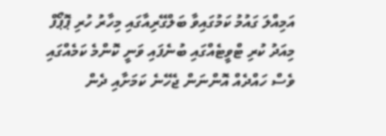އަމިއްލަ ގައުމު ކަމުގައިވާ ބަލްގޭރިއާގައި މިހާރު ހުރި ޕޮޕޯފް މިއަދު ކުރި ޓްވީޓެއްގައި ބުނެފައި ވަނީ ކޮންމެ ކަމެއްގައި ވެސް ހައްދެއް އޮންނަން ޖެހޭނެ ކަމަށާއި ދެން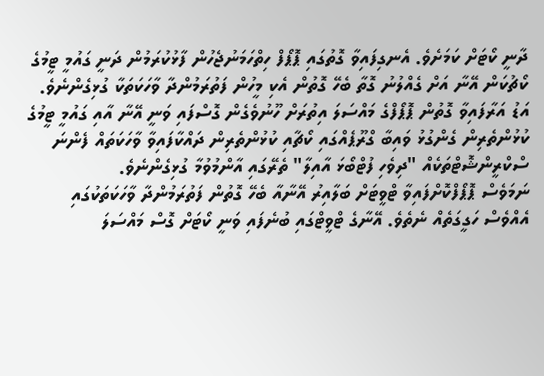ދާނީ ކޯޓަށް ކަމަށެވެ. އެނގިފައިވާ ގޮތުގައި ޕޮޕޯފް ހިތްހަމަނުޖެހުން ފާޅުކުރަމުން ދަނީ ގައުމީ ޓީމުގެ ކޯޗުކަން އޭނާ އަށް ގެއްލުނު ގޮތާ ބެހޭ ގޮތުން އެކި މީހުން ފަތުރަމުންދާ ވާހަކަތަކާ ގުޅިގެންނެވެ.
އަޑު އަރާފައިވާ ގޮތުން ޕޮޕޯފްގެ މައްސަލަ އިތުރަށް ހޫނުވެގެން ގޮސްފައި ވަނީ އޭނާ އާއި ގައުމީ ޓީމުގެ ކުޅުންތެރިން ގެންގުޅު ވައިބާ ގްރޫޕެއްގައި ކޯޗާއި ކުޅުންތެރިން ދައްކާފައިވާ ވާހަކަތައް ފެންނަ ސްކްރީންޝޮޓްތަކެއް "ދިވެހި ފުޓްބޯޅަ އާއިލާ" ތެރޭގައި އާންމުވުމާ ގުޅިގެންނެވެ.
ނަމަވެސް ޕޮޕޯފްކޮށްފައިވާ ޓްވީޓަށް ބަލާއިރު އޭނާއާ ބެހޭ ގޮތުން ފަތުރަމުންދާ ވާހަކަތަކުގައި އެއްވެސް ހަގީގަތެއް ނެތެވެ. އޭނާގެ ޓްވީޓްގައި ބުނެފައި ވަނީ ކޯޓަށް ގޮސް މައްސަލަ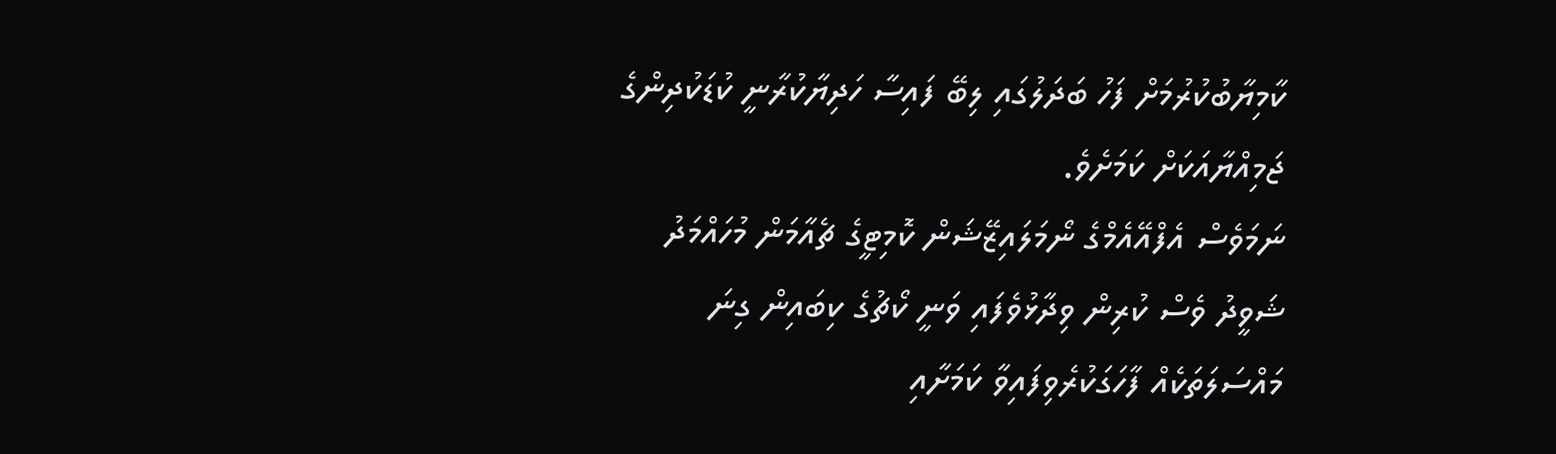ކާމިޔާބުކުރުމަށް ފަހު ބަދަލުގައި ލިބޭ ފައިސާ ހަދިޔާކުރާނީ ކުޑަކުދިންގެ ޖަމިއްޔާއަކަށް ކަމަށެވެ.
ނަމަވެސް އެފްއޭއެމްގެ ނޯމަލައިޒޭޝަން ކޮމިޓީގެ ޗެއާމަން މުހައްމަދު ޝަވީދު ވެސް ކުރިން ވިދާޅުވެފައި ވަނީ ކޯޗުގެ ކިބައިން ގިނަ މައްސަލަތަކެއް ފާހަގަކުރެވިފައިވާ ކަމަށާއި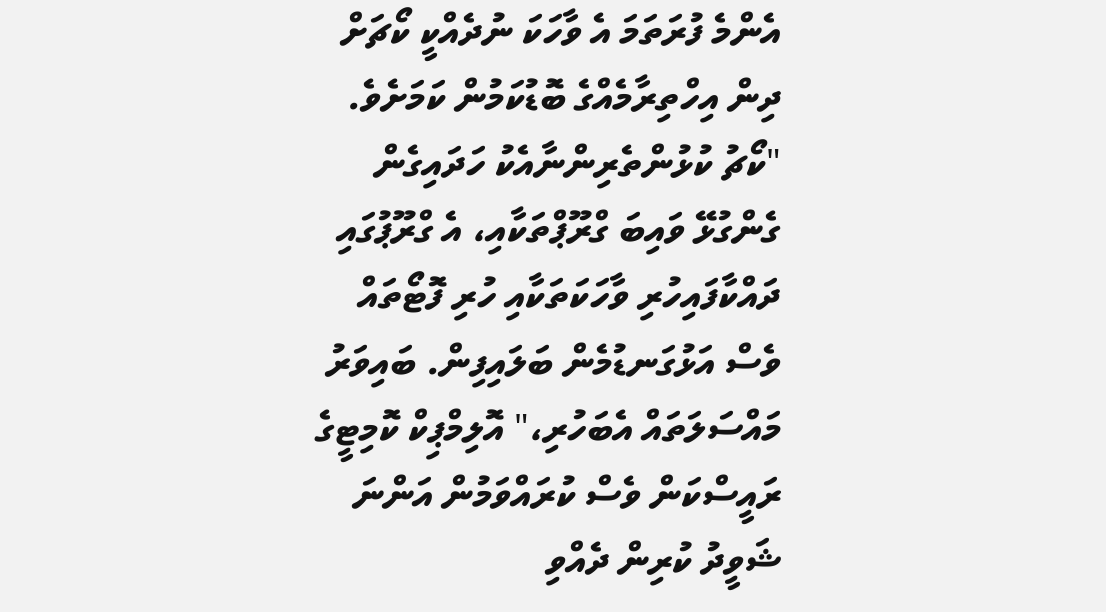އެންމެ ފުރަތަމަ އެ ވާހަކަ ނުދެއްކީ ކޯޗަށް ދިން އިހްތިރާމެއްގެ ބޮޑުކަމުން ކަމަށެވެ.
"ކޯޗު ކުޅުންތެރިންނާއެކު ހަދައިގެން ގެންގުޅޭ ވައިބަ ގްރޫޕްތަކާއި، އެ ގްރޫޕުގައި ދައްކާފައިހުރި ވާހަކަތަކާއި ހުރި ފޮޓޯތައް ވެސް އަޅުގަނޑުމެން ބަލައިފިން. ބައިވަރު މައްސަލަތައް އެބަހުރި،" އޮލިމްޕިކް ކޮމިޓީގެ ރައީސްކަން ވެސް ކުރައްވަމުން އަންނަ ޝަވީދު ކުރިން ދެއްވި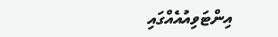އިންޓަވިއުއެއްގައި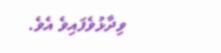ވިދާޅުވެފައިވެ އެވެ.